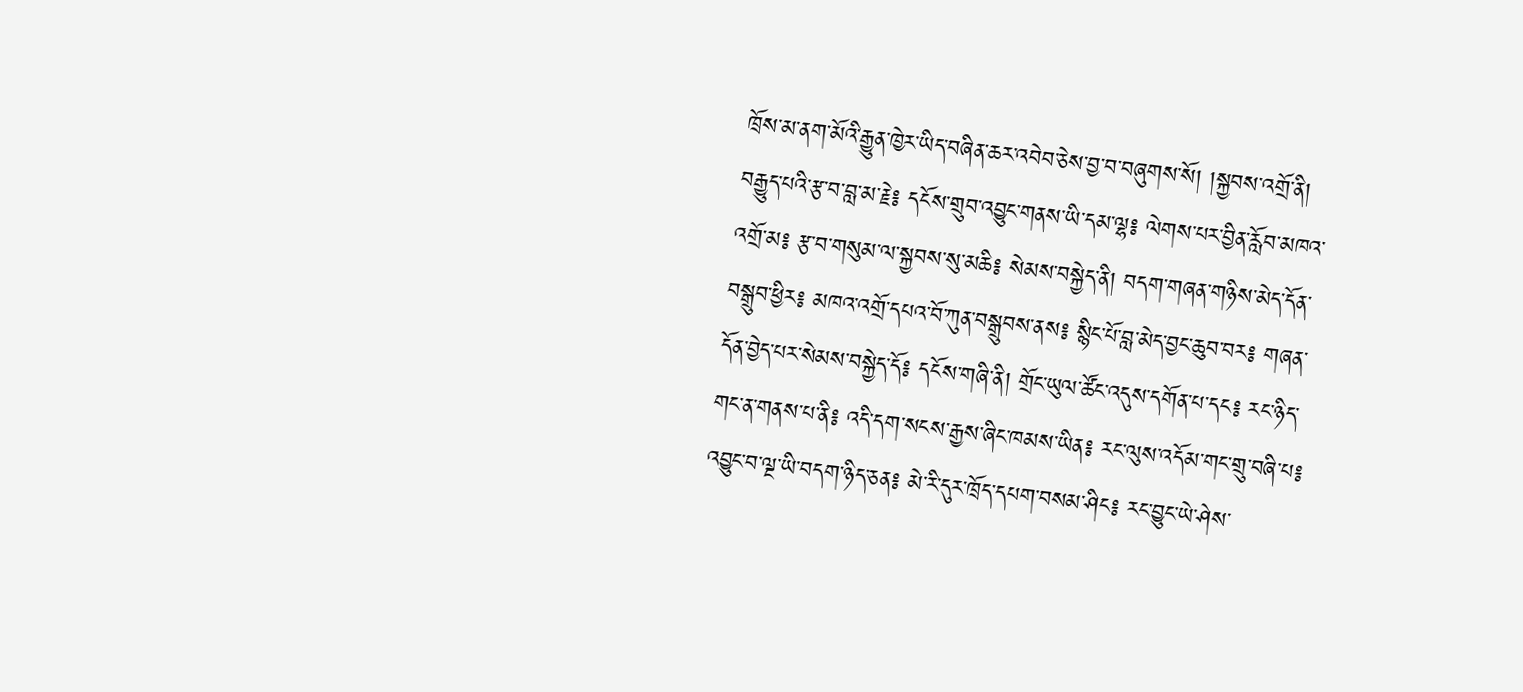ཁྲོས་མ་ནག་མོའི་རྒྱུན་ཁྱེར་ཡིད་བཞིན་ཆར་འབེབ་ཅེས་བྱ་བ་བཞུགས་སོ། །སྐྱབས་འགྲོ་ནི། བརྒྱུད་པའི་རྩ་བ་བླ་མ་རྗེ༔ དངོས་གྲུབ་འབྱུང་གནས་ཡི་དམ་ལྷ༔ ལེགས་པར་བྱིན་རློབ་མཁའ་འགྲོ་མ༔ རྩ་བ་གསུམ་ལ་སྐྱབས་སུ་མཆི༔ སེམས་བསྐྱེད་ནི། བདག་གཞན་གཉིས་མེད་དོན་བསྒྲུབ་ཕྱིར༔ མཁའ་འགྲོ་དཔའ་བོ་ཀུན་བསྒྲུབས་ནས༔ སྙིང་པོ་བླ་མེད་བྱང་ཆུབ་བར༔ གཞན་དོན་བྱེད་པར་སེམས་བསྐྱེད་དོ༔ དངོས་གཞི་ནི། གྲོང་ཡུལ་ཚོང་འདུས་དགོན་པ་དང༔ རང་ཉིད་གང་ན་གནས་པ་ནི༔ འདི་དག་སངས་རྒྱས་ཞིང་ཁམས་ཡིན༔ རང་ལུས་འདོམ་གང་གྲུ་བཞི་པ༔ འབྱུང་བ་ལྔ་ཡི་བདག་ཉིད་ཅན༔ མེ་རི་དུར་ཁྲོད་དཔག་བསམ་ཤིང༔ རང་བྱུང་ཡེ་ཤེས་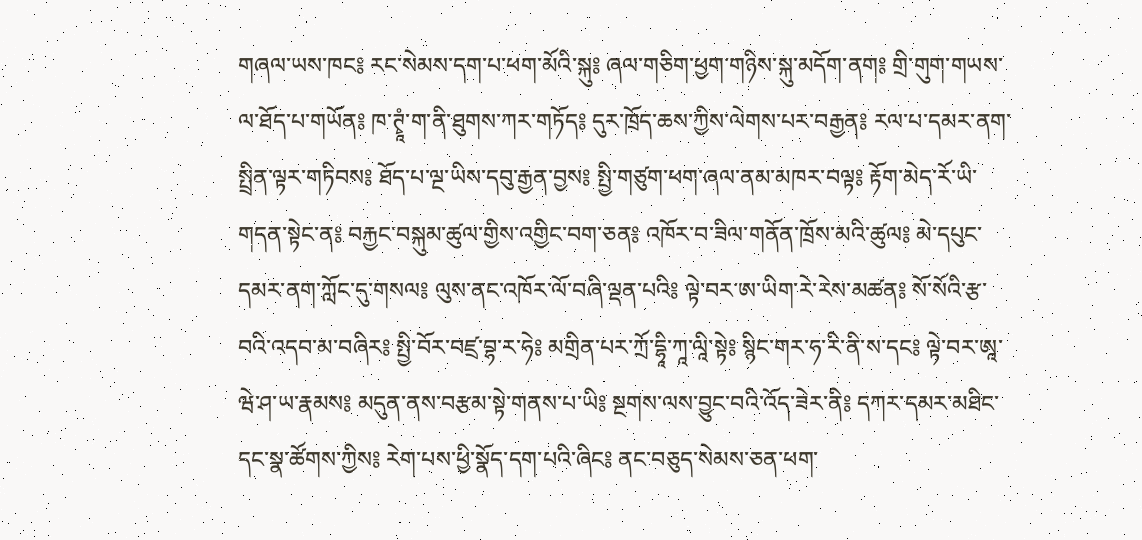གཞལ་ཡས་ཁང༔ རང་སེམས་དག་པ་ཕག་མོའི་སྐུ༔ ཞལ་གཅིག་ཕྱག་གཉིས་སྐུ་མདོག་ནག༔ གྲི་གུག་གཡས་ལ་ཐོད་པ་གཡོན༔ ཁ་ཊྭཱཾ་ག་ནི་ཐུགས་ཀར་གཏོད༔ དུར་ཁྲོད་ཆས་ཀྱིས་ལེགས་པར་བརྒྱན༔ རལ་པ་དམར་ནག་སྤྲིན་ལྟར་གཏིབས༔ ཐོད་པ་ལྔ་ཡིས་དབུ་རྒྱན་བྱས༔ སྤྱི་གཙུག་ཕག་ཞལ་ནམ་མཁར་བལྟ༔ རྟོག་མེད་རོ་ཡི་གདན་སྟེང་ན༔ བརྐྱང་བསྐུམ་ཚུལ་གྱིས་འགྱིང་བག་ཅན༔ འཁོར་བ་ཟིལ་གནོན་ཁྲོས་མའི་ཚུལ༔ མེ་དཔུང་དམར་ནག་ཀློང་དུ་གསལ༔ ལུས་ནང་འཁོར་ལོ་བཞི་ལྡན་པའི༔ ལྟེ་བར་ཨ་ཡིག་རེ་རེས་མཚན༔ སོ་སོའི་རྩ་བའི་འདབ་མ་བཞིར༔ སྤྱི་བོར་བཛྲ་བྷ་ར་ཧེ༔ མགྲིན་པར་ཀྲོ་དྷཱི་ཀཱ་ལཱི་སྟེ༔ སྙིང་གར་ཧ་རི་ནི་ས་དང༔ ལྟེ་བར་ཨཱ་ཝེ་ཤ་ཡ་རྣམས༔ མདུན་ནས་བརྩམ་སྟེ་གནས་པ་ཡི༔ སྔགས་ལས་བྱུང་བའི་འོད་ཟེར་ནི༔ དཀར་དམར་མཐིང་དང་སྣ་ཚོགས་ཀྱིས༔ རེག་པས་ཕྱི་སྣོད་དག་པའི་ཞིང༔ ནང་བཅུད་སེམས་ཅན་ཕག་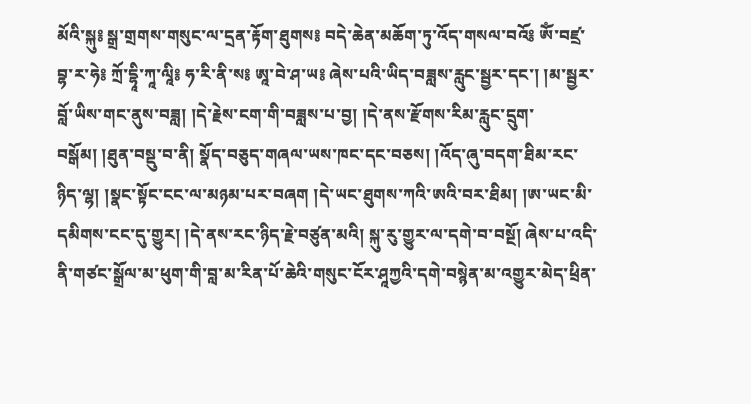མོའི་སྐུ༔ སྒྲ་གྲགས་གསུང་ལ་དྲན་རྟོག་ཐུགས༔ བདེ་ཆེན་མཆོག་ཏུ་འོད་གསལ་བའོ༔ ཨོཾ་བཛྲ་བྷ་ར་ཧེ༔ ཀྲོ་དྷཱི་ཀཱ་ལཱི༔ ཧ་རི་ནི་ས༔ ཨཱ་བེ་ཤ་ཡ༔ ཞེས་པའི་ཡིད་བཟླས་རླུང་སྦྱར་དང་། །མ་སྦྱར་བློ་ཡིས་གང་ནུས་བཟླ། །དེ་རྗེས་ངག་གི་བཟླས་པ་བྱ། །དེ་ནས་རྫོགས་རིམ་རླུང་དྲུག་བསྒོམ། །ཐུན་བསྡུ་བ་ནི། སྣོད་བཅུད་གཞལ་ཡས་ཁང་དང་བཅས། །འོད་ཞུ་བདག་ཐིམ་རང་ཉིད་ལྷ། །སྣང་སྟོང་ངང་ལ་མཉམ་པར་བཞག །དེ་ཡང་ཐུགས་ཀའི་ཨའི་བར་ཐིམ། །ཨ་ཡང་མི་དམིགས་ངང་དུ་གྱུར། །དེ་ནས་རང་ཉིད་རྗེ་བཙུན་མའི། སྐུ་རུ་གྱུར་ལ་དགེ་བ་བསྔོ། ཞེས་པ་འདི་ནི་གཙང་སྒྲོལ་མ་ཕུག་གི་བླ་མ་རིན་པོ་ཆེའི་གསུང་ངོར་ཤཱཀྱའི་དགེ་བསྙེན་མ་འགྱུར་མེད་ཕྲིན་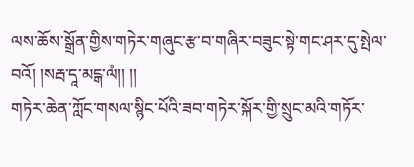ལས་ཆོས་སྒྲོན་གྱིས་གཏེར་གཞུང་རྩ་བ་གཞིར་བཟུང་སྟེ་གང་ཤར་དུ་སྤེལ་བའོ། །སརྦ་དཱ་མངྒ་ལཾ།། །།
གཏེར་ཆེན་ཀློང་གསལ་སྙིང་པོའི་ཟབ་གཏེར་སྐོར་གྱི་སྲུང་མའི་གཏོར་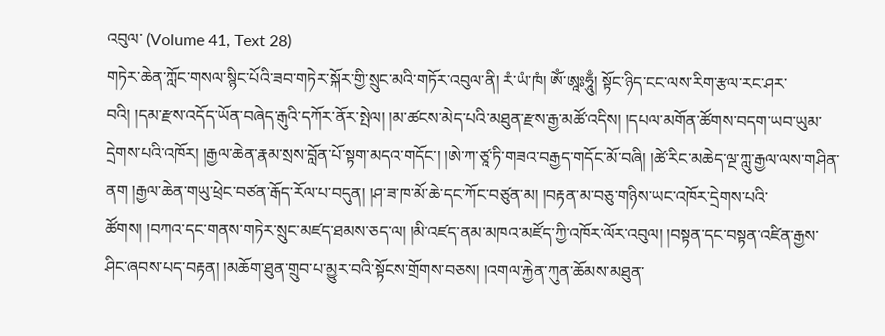འབུལ་ (Volume 41, Text 28)
གཏེར་ཆེན་ཀློང་གསལ་སྙིང་པོའི་ཟབ་གཏེར་སྐོར་གྱི་སྲུང་མའི་གཏོར་འབུལ་ནི། རཾ་ཡཾ་ཁཾ། ཨོཾ་ཨཱཿཧཱུྃ། སྟོང་ཉིད་ངང་ལས་རིག་རྩལ་རང་ཤར་བའི། །དམ་རྫས་འདོད་ཡོན་བཞེད་རྒུའི་དཀོར་ནོར་སྤེལ། །མ་ཚངས་མེད་པའི་མཐུན་རྫས་རྒྱ་མཚོ་འདིས། །དཔལ་མགོན་ཚོགས་བདག་ཡབ་ཡུམ་དྲེགས་པའི་འཁོར། །རྒྱལ་ཆེན་རྣམ་སྲས་བློན་པོ་སྟག་མདའ་གདོང་། །ཨེ་ཀ་ཙཱ་ཏི་གཟའ་བརྒྱད་གདོང་མོ་བཞི། །ཚེ་རིང་མཆེད་ལྔ་ཀླུ་རྒྱལ་ལས་གཤིན་ནག །རྒྱལ་ཆེན་གཡུ་ཕྲེང་བཙན་རྒོད་རོལ་པ་བདུན། །ཤ་ཟ་ཁ་མོ་ཆེ་དང་ཀོང་བཙུན་མ། །བརྟན་མ་བཅུ་གཉིས་ཡང་འཁོར་དྲེགས་པའི་ཚོགས། །བཀའ་དང་གནས་གཏེར་སྲུང་མཛད་ཐམས་ཅད་ལ། །མི་འཛད་ནམ་མཁའ་མཛོད་ཀྱི་འཁོར་ལོར་འབུལ། །བསྟན་དང་བསྟན་འཛིན་རྒྱས་ཤིང་ཞབས་པད་བརྟན། །མཆོག་ཐུན་གྲུབ་པ་མྱུར་བའི་སྟོངས་གྲོགས་བཅས། །འགལ་རྐྱེན་ཀུན་ཆོམས་མཐུན་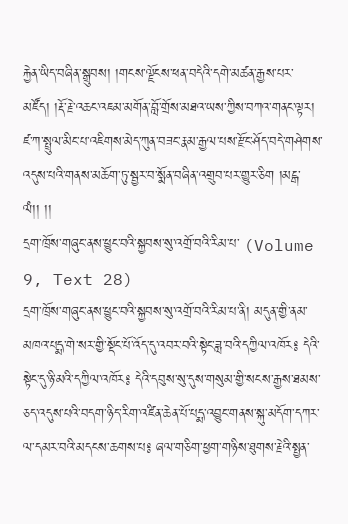རྐྱེན་ཡིད་བཞིན་སྒྲུབས། །གངས་ལྗོངས་ཕན་བདེའི་དགེ་མཚན་རྒྱས་པར་མཛོད། །རྡོ་རྗེ་འཆང་འཇམ་མགོན་བློ་གྲོས་མཐའ་ཡས་ཀྱིས་བཀའ་གནང་ལྟར། ཛ་ཀ་སྤྲུལ་མིང་པ་འཇིགས་མེད་ཀུན་བཟང་རྣམ་རྒྱལ་པས་རྫོང་ཤོད་བདེ་གཤེགས་འདུས་པའི་གནས་མཆོག་ཏུ་སྦྱར་བ་སྨོན་བཞིན་འགྲུབ་པར་གྱུར་ཅིག །མངྒ་ལཾ།། །།
དྲག་ཁྲོས་གཞུང་ནས་ཕྱུང་བའི་སྐྱབས་སུ་འགྲོ་བའི་རིམ་པ་ (Volume 9, Text 28)
དྲག་ཁྲོས་གཞུང་ནས་ཕྱུང་བའི་སྐྱབས་སུ་འགྲོ་བའི་རིམ་པ་ནི། མདུན་གྱི་ནམ་མཁའ་པདྨ་གེ་སར་གྱི་སྡོང་པོ་འོད་དུ་འབར་བའི་སྟེང་ཟླ་བའི་དཀྱིལ་འཁོར༔ དེའི་སྟེང་དུ་ཉི་མའི་དཀྱིལ་འཁོར༔ དེའི་དབུས་སུ་དུས་གསུམ་གྱི་སངས་རྒྱས་ཐམས་ཅད་འདུས་པའི་བདག་ཉིད་རིག་འཛིན་ཆེན་པོ་པདྨ་འབྱུང་གནས་སྐུ་མདོག་དཀར་ལ་དམར་བའི་མདངས་ཆགས་པ༔ ཞལ་གཅིག་ཕྱག་གཉིས་ཐུགས་རྗེའི་སྤྱན་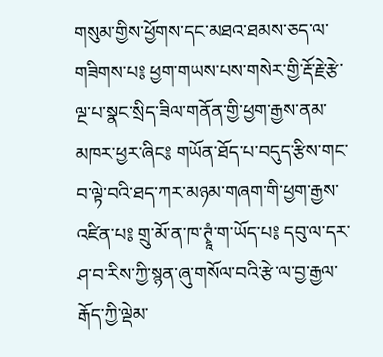གསུམ་གྱིས་ཕྱོགས་དང་མཐའ་ཐམས་ཅད་ལ་གཟིགས་པ༔ ཕྱག་གཡས་པས་གསེར་གྱི་རྡོ་རྗེ་རྩེ་ལྔ་པ་སྣང་སྲིད་ཟིལ་གནོན་གྱི་ཕྱག་རྒྱས་ནམ་མཁར་ཕྱར་ཞིང༔ གཡོན་ཐོད་པ་བདུད་རྩིས་གང་བ་ལྟེ་བའི་ཐད་ཀར་མཉམ་གཞག་གི་ཕྱག་རྒྱས་འཛིན་པ༔ གྲུ་མོ་ན་ཁ་ཊྭཱཾ་ག་ཡོད་པ༔ དབུ་ལ་དར་ཤ་བ་རིས་ཀྱི་སྙན་ཞུ་གསོལ་བའི་རྩེ་ལ་བྱ་རྒྱལ་རྒོད་ཀྱི་ལྡེམ་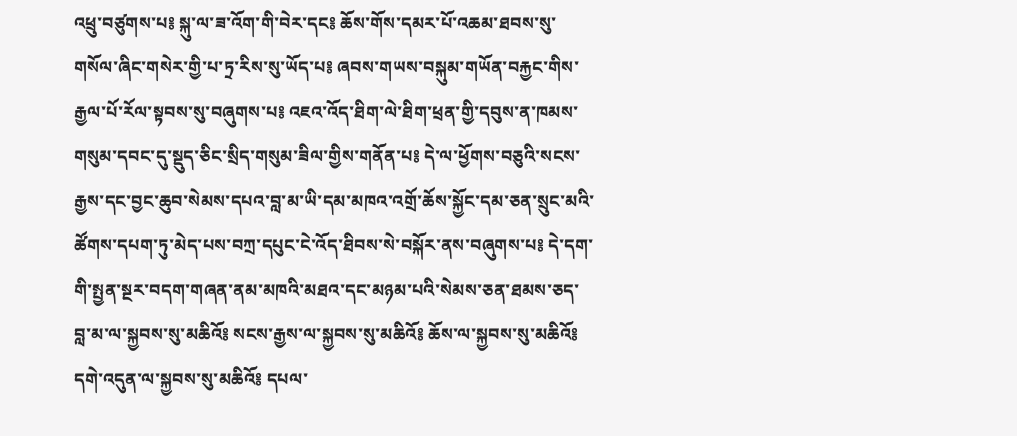འཕྲུ་བཙུགས་པ༔ སྐུ་ལ་ཟ་འོག་གི་བེར་དང༔ ཆོས་གོས་དམར་པོ་འཆམ་ཐབས་སུ་གསོལ་ཞིང་གསེར་གྱི་པ་ཏྲ་རིས་སུ་ཡོད་པ༔ ཞབས་གཡས་བསྐུམ་གཡོན་བརྐྱང་གིས་རྒྱལ་པོ་རོལ་སྟབས་སུ་བཞུགས་པ༔ འཇའ་འོད་ཐིག་ལེ་ཐིག་ཕྲན་གྱི་དབུས་ན་ཁམས་གསུམ་དབང་དུ་སྡུད་ཅིང་སྲིད་གསུམ་ཟིལ་གྱིས་གནོན་པ༔ དེ་ལ་ཕྱོགས་བཅུའི་སངས་རྒྱས་དང་བྱང་ཆུབ་སེམས་དཔའ་བླ་མ་ཡི་དམ་མཁའ་འགྲོ་ཆོས་སྐྱོང་དམ་ཅན་སྲུང་མའི་ཚོགས་དཔག་ཏུ་མེད་པས་བཀྲ་དཔུང་ངེ་འོད་ཐིབས་སེ་བསྐོར་ནས་བཞུགས་པ༔ དེ་དག་གི་སྤྱན་སྔར་བདག་གཞན་ནམ་མཁའི་མཐའ་དང་མཉམ་པའི་སེམས་ཅན་ཐམས་ཅད་བླ་མ་ལ་སྐྱབས་སུ་མཆིའོ༔ སངས་རྒྱས་ལ་སྐྱབས་སུ་མཆིའོ༔ ཆོས་ལ་སྐྱབས་སུ་མཆིའོ༔ དགེ་འདུན་ལ་སྐྱབས་སུ་མཆིའོ༔ དཔལ་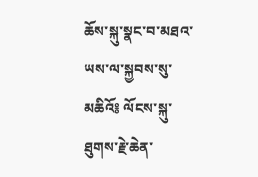ཆོས་སྐུ་སྣང་བ་མཐའ་ཡས་ལ་སྐྱབས་སུ་མཆིའོ༔ ལོངས་སྐུ་ཐུགས་རྗེ་ཆེན་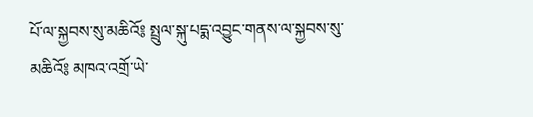པོ་ལ་སྐྱབས་སུ་མཆིའོ༔ སྤྲུལ་སྐུ་པདྨ་འབྱུང་གནས་ལ་སྐྱབས་སུ་མཆིའོ༔ མཁའ་འགྲོ་ཡེ་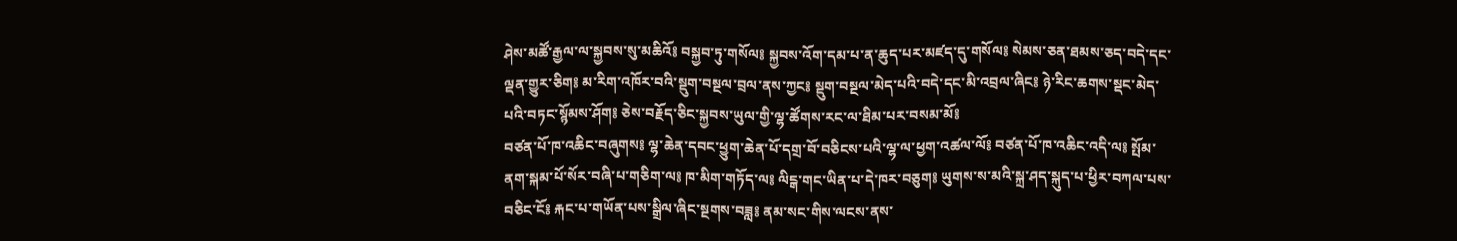ཤེས་མཚོ་རྒྱལ་ལ་སྐྱབས་སུ་མཆིའོ༔ བསྐྱབ་ཏུ་གསོལ༔ སྐྱབས་འོག་དམ་པ་ན་ཆུད་པར་མཛད་དུ་གསོལ༔ སེམས་ཅན་ཐམས་ཅད་བདེ་དང་ལྡན་གྱུར་ཅིག༔ མ་རིག་འཁོར་བའི་སྡུག་བསྔལ་བྲལ་ནས་ཀྱང༔ སྡུག་བསྔལ་མེད་པའི་བདེ་དང་མི་འབྲལ་ཞིང༔ ཉེ་རིང་ཆགས་སྡང་མེད་པའི་བཏང་སྙོམས་ཤོག༔ ཅེས་བརྗོད་ཅིང་སྐྱབས་ཡུལ་གྱི་ལྷ་ཚོགས་རང་ལ་ཐིམ་པར་བསམ་མོ༔
བཙན་པོ་ཁ་འཆིང་བཞུགས༔ ལྷ་ཆེན་དབང་ཕྱུག་ཆེན་པོ་དགྲ་བོ་བཅིངས་པའི་ལྷ་ལ་ཕྱག་འཚལ་ལོ༔ བཙན་པོ་ཁ་འཆིང་འདི་ལ༔ སྤོམ་ནག་སྐམ་པོ་སོར་བཞི་པ་གཅིག་ལ༔ ཁ་མིག་གཏོད་ལ༔ ལིངྒ་གང་ཡིན་པ་དེ་ཁར་བཅུག༔ ཡུགས་ས་མའི་སྐྲ་ཤད་སྐུད་པ་ཕྱིར་བཀལ་པས་བཅིང་ངོ༔ རྐང་པ་གཡོན་པས་སྒྲིལ་ཞིང་སྔགས་བཟླ༔ ནམ་སང་གིས་ལངས་ནས་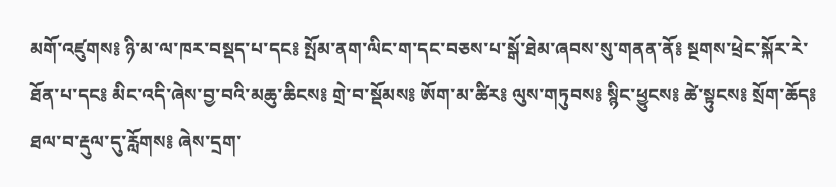མགོ་འཛུགས༔ ཉི་མ་ལ་ཁར་བསྡད་པ་དང༔ སྤོམ་ནག་ལིང་ག་དང་བཅས་པ་སྒོ་ཐེམ་ཞབས་སུ་གནན་ནོ༔ སྔགས་ཕྲེང་སྐོར་རེ་ཐོན་པ་དང༔ མིང་འདི་ཞེས་བྱ་བའི་མཆུ་ཆིངས༔ གྲེ་བ་སྡོམས༔ ཨོག་མ་ཚིར༔ ལུས་གཏུབས༔ སྙིང་ཕྱུངས༔ ཚེ་སྟུངས༔ སྲོག་ཆོད༔ ཐལ་བ་རྡུལ་དུ་རློགས༔ ཞེས་དྲག་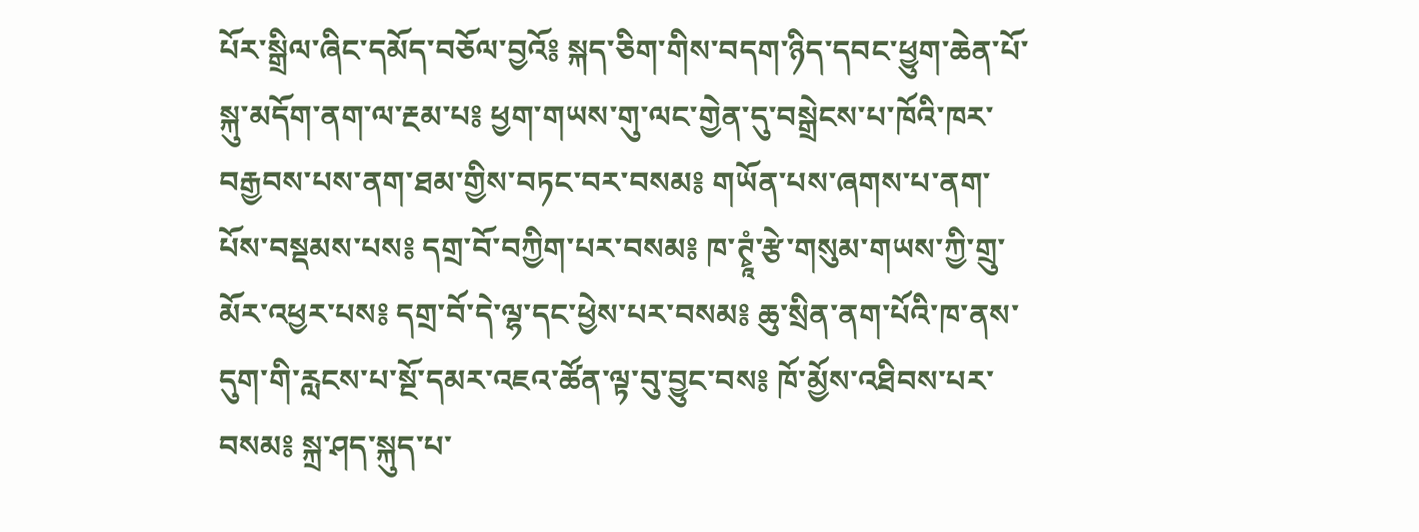པོར་སྒྲིལ་ཞིང་དམོད་བཅོལ་བྱའོ༔ སྐད་ཅིག་གིས་བདག་ཉིད་དབང་ཕྱུག་ཆེན་པོ་སྐུ་མདོག་ནག་ལ་རྔམ་པ༔ ཕྱག་གཡས་གུ་ལང་གྱེན་དུ་བསྒྲེངས་པ་ཁོའི་ཁར་བརྒྱབས་པས་ནག་ཐམ་གྱིས་བཏང་བར་བསམ༔ གཡོན་པས་ཞགས་པ་ནག་པོས་བསྡམས་པས༔ དགྲ་བོ་བཀྱིག་པར་བསམ༔ ཁ་ཊྭཱཾ་རྩེ་གསུམ་གཡས་ཀྱི་གྲུ་མོར་འཕྱར་པས༔ དགྲ་བོ་དེ་ལྷ་དང་ཕྱེས་པར་བསམ༔ ཆུ་སྲིན་ནག་པོའི་ཁ་ནས་དུག་གི་རླངས་པ་སྔོ་དམར་འཇའ་ཚོན་ལྟ་བུ་བྱུང་བས༔ ཁོ་མྱོས་འཐིབས་པར་བསམ༔ སྐྲ་ཤད་སྐུད་པ་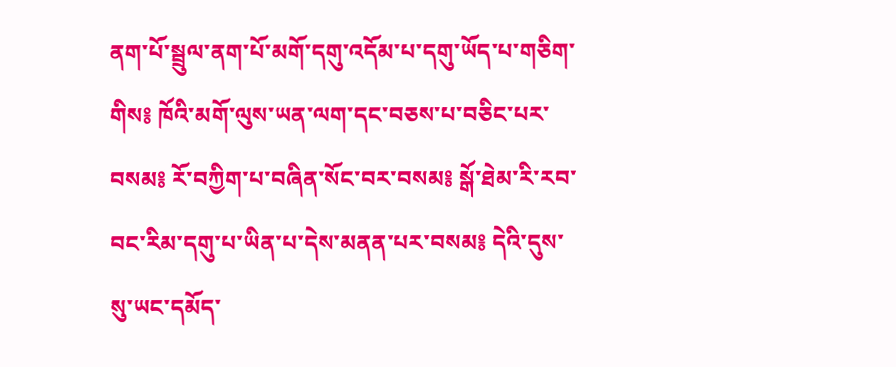ནག་པོ་སྦྲུལ་ནག་པོ་མགོ་དགུ་འདོམ་པ་དགུ་ཡོད་པ་གཅིག་གིས༔ ཁོའི་མགོ་ལུས་ཡན་ལག་དང་བཅས་པ་བཅིང་པར་བསམ༔ རོ་བཀྱིག་པ་བཞིན་སོང་བར་བསམ༔ སྒོ་ཐེམ་རི་རབ་བང་རིམ་དགུ་པ་ཡིན་པ་དེས་མནན་པར་བསམ༔ དེའི་དུས་སུ་ཡང་དམོད་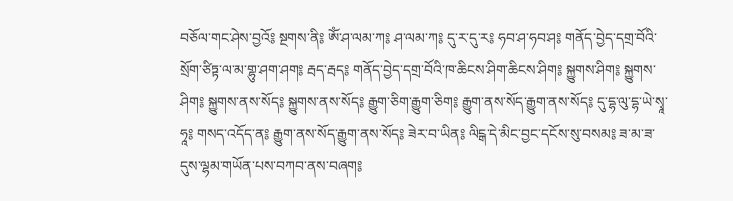བཅོལ་གང་ཤེས་བྱའོ༔ སྔགས་ནི༔ ཨོཾ་ཤ་ལམ་ཀ༔ ཤ་ལམ་ཀ༔ དུ་ར་དུ་ར༔ ཧབ་ཤ་ཧབ་ཤ༔ གནོད་བྱེད་དགྲ་བོའི་སྲོག་ཙིཏྟ་ལ་མ་གྷུ་ཤག་ཤག༔ རྦད་རྦད༔ གནོད་བྱེད་དགྲ་བོའི་ཁ་ཆིངས་ཤིག་ཆིངས་ཤིག༔ སྐྱུགས་ཤིག༔ སྐྱུགས་ཤིག༔ སྐྱུགས་ནས་སོད༔ སྐྱུགས་ནས་སོད༔ རྒྱུག་ཅིག་རྒྱུག་ཅིག༔ རྒྱུག་ནས་སོད་རྒྱུག་ནས་སོད༔ དུ་དྷ་ལུ་དྷ་ཡེ་སྭཱ་ཧཱ༔ གསད་འདོད་ན༔ རྒྱུག་ནས་སོད་རྒྱུག་ནས་སོད༔ ཟེར་བ་ཡིན༔ ལིངྒ་དེ་མིང་བྱང་དངོས་སུ་བསམ༔ ཟ་མ་ཟ་དུས་ལྷམ་གཡོན་པས་བཀབ་ནས་བཞག༔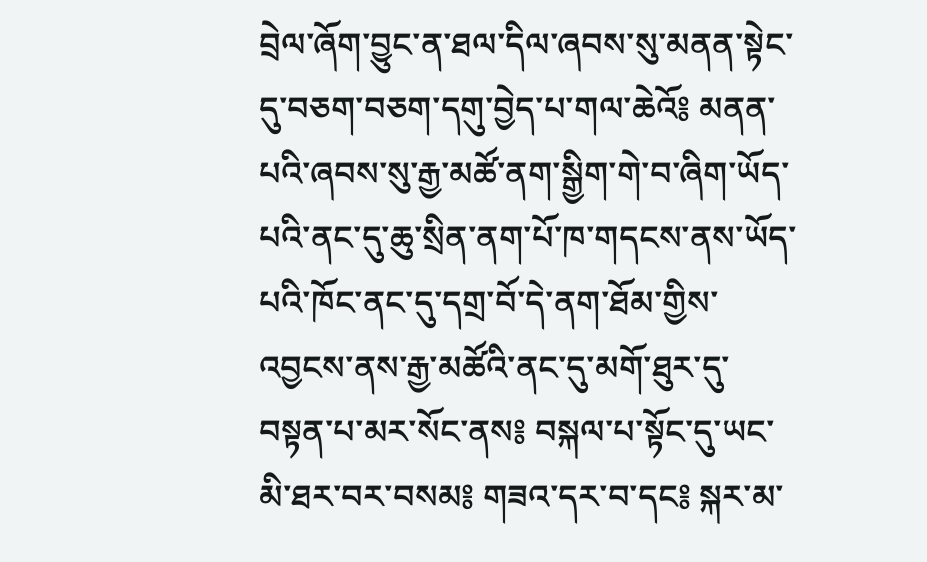བྲེལ་ཞོག་བྱུང་ན་ཐལ་དིལ་ཞབས་སུ་མནན་སྟེང་དུ་བཅག་བཅག་དགུ་བྱེད་པ་གལ་ཆེའོ༔ མནན་པའི་ཞབས་སུ་རྒྱ་མཚོ་ནག་སྒྱིག་གེ་བ་ཞིག་ཡོད་པའི་ནང་དུ་ཆུ་སྲིན་ནག་པོ་ཁ་གདངས་ནས་ཡོད་པའི་ཁོང་ནང་དུ་དགྲ་བོ་དེ་ནག་ཐོམ་གྱིས་འབྱངས་ནས་རྒྱ་མཚོའི་ནང་དུ་མགོ་ཐུར་དུ་བསྟན་པ་མར་སོང་ནས༔ བསྐལ་པ་སྟོང་དུ་ཡང་མི་ཐར་བར་བསམ༔ གཟའ་དར་བ་དང༔ སྐར་མ་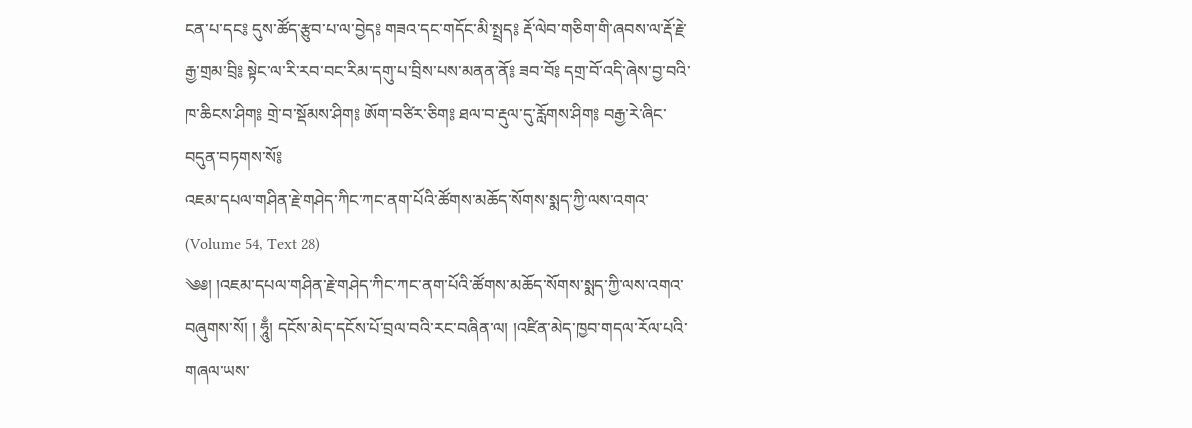ངན་པ་དང༔ དུས་ཚོད་རྩུབ་པ་ལ་བྱེད༔ གཟའ་དང་གདོང་མི་སྤྲད༔ རྡོ་ལེབ་གཅིག་གི་ཞབས་ལ་རྡོ་རྗེ་རྒྱ་གྲམ་བྲི༔ སྟེང་ལ་རི་རབ་བང་རིམ་དགུ་པ་བྲིས་པས་མནན་ནོ༔ ཟབ་བོ༔ དགྲ་བོ་འདི་ཞེས་བྱ་བའི་ཁ་ཆིངས་ཤིག༔ གྲེ་བ་སྡོམས་ཤིག༔ ཨོག་བཙིར་ཅིག༔ ཐལ་བ་རྡུལ་དུ་རློགས་ཤིག༔ བརྒྱ་རེ་ཞིང་བདུན་བཏགས་སོ༔
འཇམ་དཔལ་གཤིན་རྗེ་གཤེད་ཀིང་ཀང་ནག་པོའི་ཚོགས་མཆོད་སོགས་སྨད་ཀྱི་ལས་འགའ་ (Volume 54, Text 28)
༄༅། །འཇམ་དཔལ་གཤིན་རྗེ་གཤེད་ཀིང་ཀང་ནག་པོའི་ཚོགས་མཆོད་སོགས་སྨད་ཀྱི་ལས་འགའ་བཞུགས་སོ། ། ཧཱུྃ། དངོས་མེད་དངོས་པོ་བྲལ་བའི་རང་བཞིན་ལ། །འཛིན་མེད་ཁྱབ་གདལ་རོལ་པའི་གཞལ་ཡས་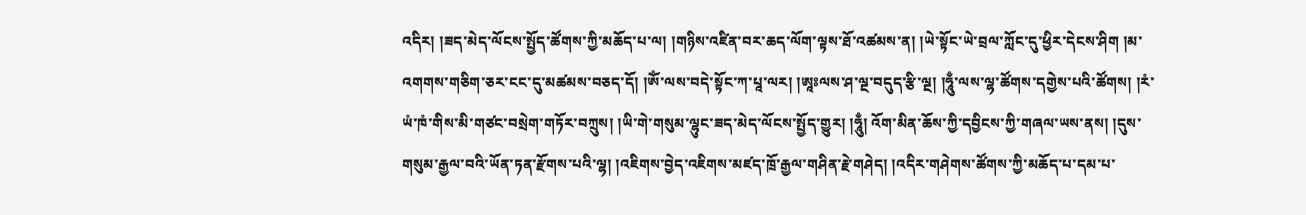འདིར། །ཟད་མེད་ལོངས་སྤྱོད་ཚོགས་ཀྱི་མཆོད་པ་ལ། །གཉིས་འཛིན་བར་ཆད་ལོག་ལྟས་ཐོ་འཚམས་ན། །ཡེ་སྟོང་ཡེ་བྲལ་ཀློང་དུ་ཕྱིར་དེངས་ཤིག །མ་འགགས་གཅིག་ཅར་ངང་དུ་མཚམས་བཅད་དོ། །ཨོཾ་ལས་བདེ་སྟོང་ཀ་པཱ་ལར། །ཨཱཿལས་ཤ་ལྔ་བདུད་རྩི་ལྔ། །ཧཱུྃ་ལས་ལྷ་ཚོགས་དགྱེས་པའི་ཚོགས། །རཾ་ཡཾ་ཁཾ་གིས་མི་གཙང་བསྲེག་གཏོར་བཀྲུས། །ཡི་གེ་གསུམ་ལྷུང་ཟད་མེད་ལོངས་སྤྱོད་གྱུར། །ཧཱུྃ། འོག་མིན་ཆོས་ཀྱི་དབྱིངས་ཀྱི་གཞལ་ཡས་ནས། །དུས་གསུམ་རྒྱལ་བའི་ཡོན་ཏན་རྫོགས་པའི་ལྷ། །འཇིགས་བྱེད་འཇིགས་མཛད་ཁྲོ་རྒྱལ་གཤིན་རྗེ་གཤེད། །འདིར་གཤེགས་ཚོགས་ཀྱི་མཆོད་པ་དམ་པ་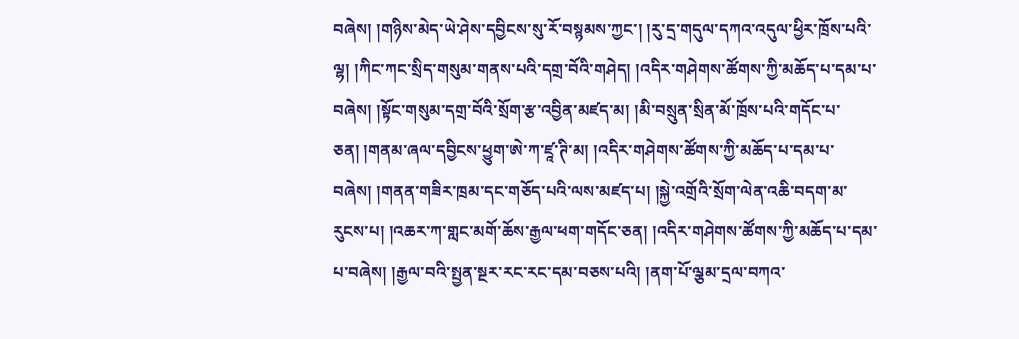བཞེས། །གཉིས་མེད་ཡེ་ཤེས་དབྱིངས་སུ་རོ་བསྙམས་ཀྱང་། །རུ་དྲ་གདུལ་དཀའ་འདུལ་ཕྱིར་ཁྲོས་པའི་ལྷ། །ཀིང་ཀང་སྲིད་གསུམ་གནས་པའི་དགྲ་བོའི་གཤེད། །འདིར་གཤེགས་ཚོགས་ཀྱི་མཆོད་པ་དམ་པ་བཞེས། །སྟོང་གསུམ་དགྲ་བོའི་སྲོག་རྩ་འབྱིན་མཛད་མ། །མི་བསྲུན་སྲིན་མོ་ཁྲོས་པའི་གདོང་པ་ཅན། །གནམ་ཞལ་དབྱིངས་ཕྱུག་ཨེ་ཀ་ཛཱ་ཊི་མ། །འདིར་གཤེགས་ཚོགས་ཀྱི་མཆོད་པ་དམ་པ་བཞེས། །གནན་གཟིར་ཁྲམ་དང་གཅོད་པའི་ལས་མཛད་པ། །སྐྱེ་འགྲོའི་སྲོག་ལེན་འཆི་བདག་མ་རུངས་པ། །འཆར་ཀ་གླང་མགོ་ཆོས་རྒྱལ་ཕག་གདོང་ཅན། །འདིར་གཤེགས་ཚོགས་ཀྱི་མཆོད་པ་དམ་པ་བཞེས། །རྒྱལ་བའི་སྤྱན་སྔར་རང་རང་དམ་བཅས་པའི། །ནག་པོ་ལྕམ་དྲལ་བཀའ་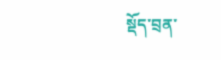སྡོད་བྲན་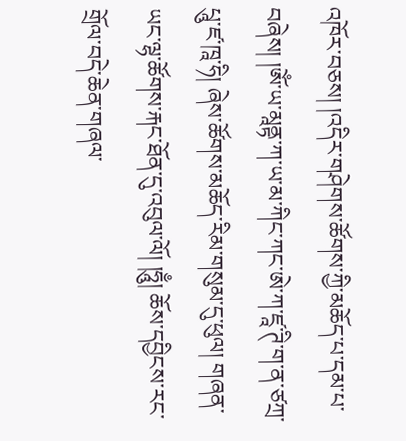འཁོར་བཅས། །འདིར་གཤེགས་ཚོགས་ཀྱི་མཆོད་པ་དམ་པ་བཞེས། །ཨོཾ་ཡ་མཱནྟ་ཀ་ཡ་མ་ཀིང་ཀང་ཨེ་ཀ་ཛཱ་ཊི་ག་ན་ཙཀྲ་པཱུ་ཛ་ཁཱ་ཧི། ཞེས་ཚོགས་མཆོད་རིམ་གསུམ་དུ་ཕུལ། གཞན་ཡང་ལྷ་ཚོགས་རྐང་ཐོན་དུ་འབུལ་ལོ། །ཧཱུྃ། ཆོས་དབྱིངས་རང་གྲོལ་བདེ་ཆེན་གཞལ་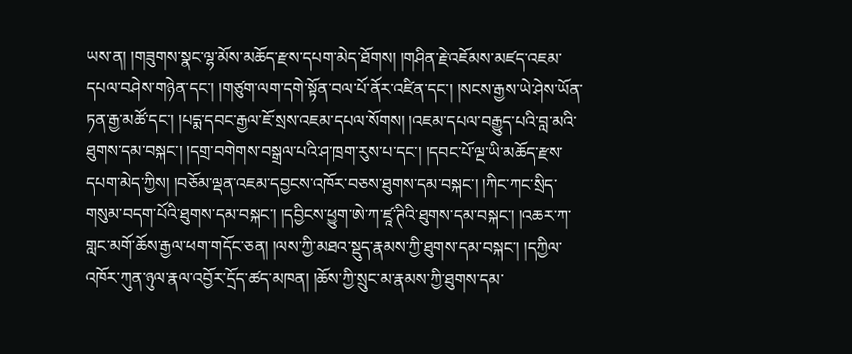ཡས་ན། །གཟུགས་སྣང་ལྷ་མོས་མཆོད་རྫས་དཔག་མེད་ཐོགས། །གཤིན་རྗེ་འཇོམས་མཛད་འཇམ་དཔལ་བཤེས་གཉེན་དང་། །གཙུག་ལག་དགེ་སྟོན་བལ་པོ་ནོར་འཛིན་དང་། །སངས་རྒྱས་ཡེ་ཤེས་ཡོན་ཏན་རྒྱ་མཚོ་དང་། །པདྨ་དབང་རྒྱལ་ཇོ་སྲས་འཇམ་དཔལ་སོགས། །འཇམ་དཔལ་བརྒྱུད་པའི་བླ་མའི་ཐུགས་དམ་བསྐང་། །དགྲ་བགེགས་བསྒྲལ་པའི་ཤ་ཁྲག་རུས་པ་དང་། །དབང་པོ་ལྔ་ཡི་མཆོད་རྫས་དཔག་མེད་ཀྱིས། །བཅོམ་ལྡན་འཇམ་དབྱངས་འཁོར་བཅས་ཐུགས་དམ་བསྐང་། །ཀིང་ཀང་སྲིད་གསུམ་བདག་པོའི་ཐུགས་དམ་བསྐང་། །དབྱིངས་ཕྱུག་ཨེ་ཀ་ཛཱ་ཊིའི་ཐུགས་དམ་བསྐང་། །འཆར་ཀ་གླང་མགོ་ཆོས་རྒྱལ་ཕག་གདོང་ཅན། །ལས་ཀྱི་མཐའ་སྡུད་རྣམས་ཀྱི་ཐུགས་དམ་བསྐང་། །དཀྱིལ་འཁོར་ཀུན་ཉུལ་རྣལ་འབྱོར་དྲོད་ཚད་མཁན། །ཆོས་ཀྱི་སྲུང་མ་རྣམས་ཀྱི་ཐུགས་དམ་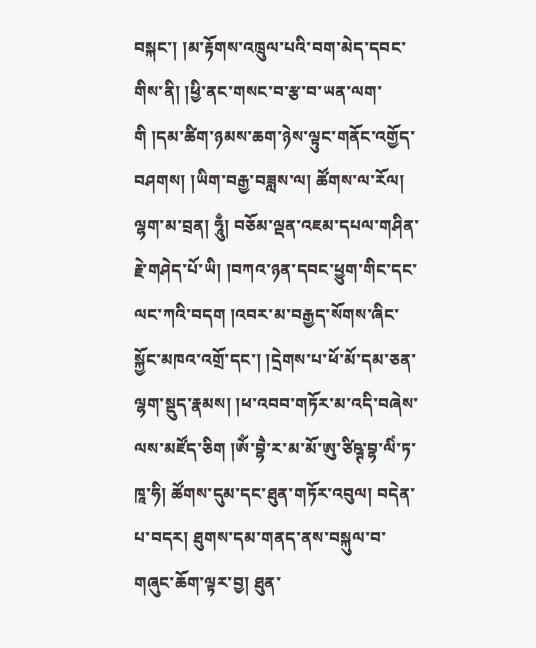བསྐང་། །མ་རྟོགས་འཁྲུལ་པའི་བག་མེད་དབང་གིས་ནི། །ཕྱི་ནང་གསང་བ་རྩ་བ་ཡན་ལག་གི །དམ་ཚིག་ཉམས་ཆག་ཉེས་ལྟུང་གནོང་འགྱོད་བཤགས། །ཡིག་བརྒྱ་བཟླས་ལ། ཚོགས་ལ་རོལ། ལྷག་མ་བྲན། ཧཱུྃ། བཅོམ་ལྡན་འཇམ་དཔལ་གཤིན་རྗེ་གཤེད་པོ་ཡི། །བཀའ་ཉན་དབང་ཕྱུག་གིང་དང་ལང་ཀའི་བདག །འབར་མ་བརྒྱད་སོགས་ཞིང་སྐྱོང་མཁའ་འགྲོ་དང་། །དྲེགས་པ་ཕོ་མོ་དམ་ཅན་ལྷག་སྡུད་རྣམས། །ཕ་འབབ་གཏོར་མ་འདི་བཞེས་ལས་མཛོད་ཅིག །ཨོཾ་བྷཻ་ར་མ་མོ་ཨུ་ཙིཥྚ་བྷ་ལིཾ་ཏ་ཁཱ་ཧི། ཚོགས་དུམ་དང་ཐུན་གཏོར་འབུལ། བདེན་པ་བདར། ཐུགས་དམ་གནད་ནས་བསྐུལ་བ་གཞུང་ཆོག་ལྟར་བྱ། ཐུན་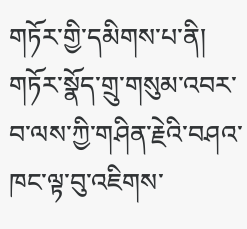གཏོར་གྱི་དམིགས་པ་ནི། གཏོར་སྣོད་གྲུ་གསུམ་འབར་བ་ལས་ཀྱི་གཤིན་རྗེའི་བཤའ་ཁང་ལྟ་བུ་འཇིགས་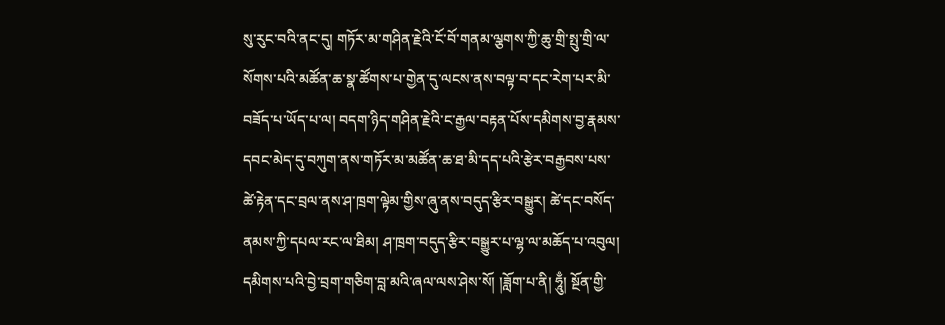སུ་རུང་བའི་ནང་དུ། གཏོར་མ་གཤིན་རྗེའི་ངོ་བོ་གནམ་ལྕགས་ཀྱི་ཆུ་གྲི་སྤུ་གྲི་ལ་སོགས་པའི་མཚོན་ཆ་སྣ་ཚོགས་པ་གྱེན་དུ་ལངས་ནས་བལྟ་བ་དང་རེག་པར་མི་བཟོད་པ་ཡོད་པ་ལ། བདག་ཉིད་གཤིན་རྗེའི་ང་རྒྱལ་བརྟན་པོས་དམིགས་བྱ་རྣམས་དབང་མེད་དུ་བཀུག་ནས་གཏོར་མ་མཚོན་ཆ་ཐ་མི་དད་པའི་རྩེར་བརྒྱབས་པས་ཚེ་རྟེན་དང་བྲལ་ནས་ཤ་ཁྲག་ལྟེམ་གྱིས་ཞུ་ནས་བདུད་རྩིར་བསྒྱུར། ཚེ་དང་བསོད་ནམས་ཀྱི་དཔལ་རང་ལ་ཐིམ། ཤ་ཁྲག་བདུད་རྩིར་བསྒྱུར་པ་ལྷ་ལ་མཆོད་པ་འབུལ། དམིགས་པའི་བྱེ་བྲག་གཅིག་བླ་མའི་ཞལ་ལས་ཤེས་སོ། །ཟློག་པ་ནི། ཧཱུྃ། སྔོན་གྱི་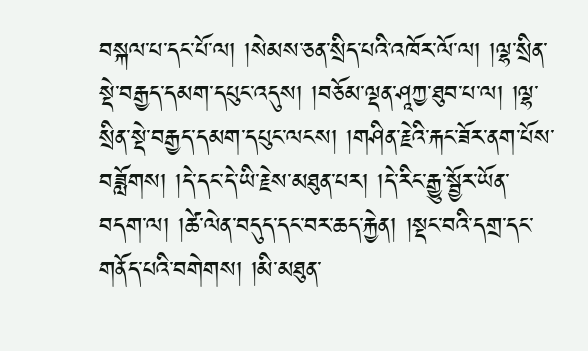བསྐལ་པ་དང་པོ་ལ། །སེམས་ཅན་སྲིད་པའི་འཁོར་ལོ་ལ། །ལྷ་སྲིན་སྡེ་བརྒྱད་དམག་དཔུང་འདུས། །བཅོམ་ལྡན་ཤཱཀྱ་ཐུབ་པ་ལ། །ལྷ་སྲིན་སྡེ་བརྒྱད་དམག་དཔུང་ལངས། །གཤིན་རྗེའི་རྐང་ཟོར་ནག་པོས་བཟློགས། །དེ་དང་དེ་ཡི་རྗེས་མཐུན་པར། །དེ་རིང་རྒྱུ་སྦྱོར་ཡོན་བདག་ལ། །ཚེ་ལེན་བདུད་དང་བར་ཆད་རྐྱེན། །སྡང་བའི་དགྲ་དང་གནོད་པའི་བགེགས། །མི་མཐུན་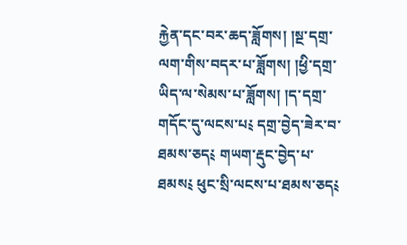རྐྱེན་དང་བར་ཆད་ཟློགས། །སྔ་དགྲ་ལག་གིས་བདར་པ་ཟློགས། །ཕྱི་དགྲ་ཡིད་ལ་སེམས་པ་ཟློགས། །ད་དགྲ་གདོང་དུ་ལངས་པ༴ དགྲ་བྱེད་ཟེར་བ་ཐམས་ཅད༴ གཡག་རྡུང་བྱེད་པ་ཐམས༴ ཕུང་སྲི་ལངས་པ་ཐམས་ཅད༴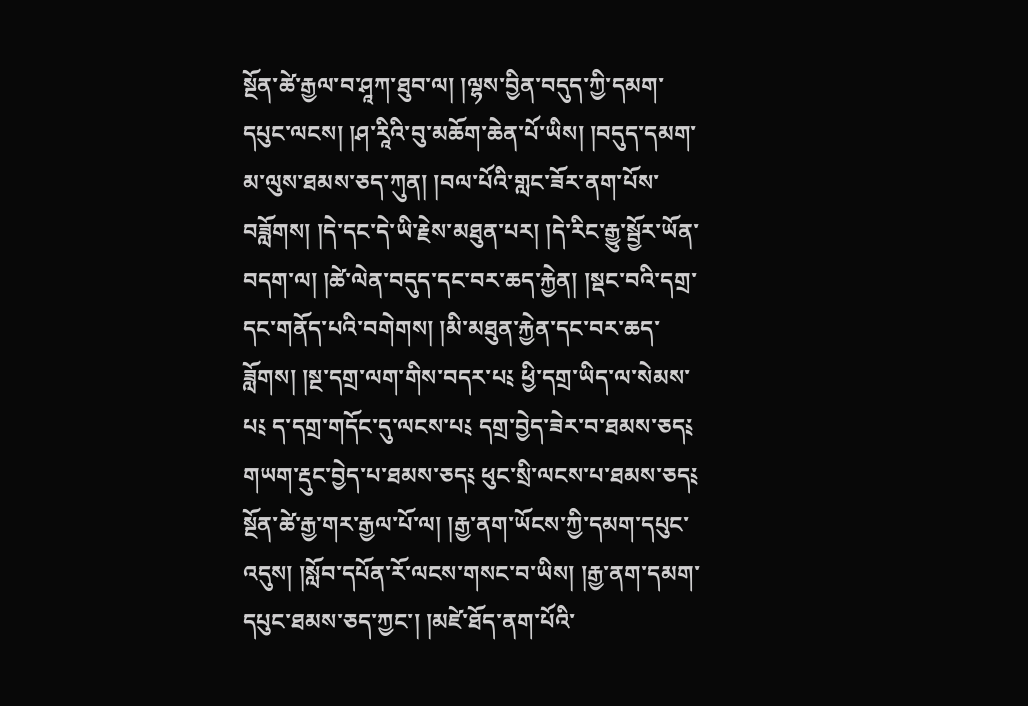སྔོན་ཚེ་རྒྱལ་བ་ཤཱཀ་ཐུབ་ལ། །ལྷས་བྱིན་བདུད་ཀྱི་དམག་དཔུང་ལངས། །ཤ་རཱིའི་བུ་མཆོག་ཆེན་པོ་ཡིས། །བདུད་དམག་མ་ལུས་ཐམས་ཅད་ཀུན། །བལ་པོའི་གླང་ཟོར་ནག་པོས་བཟློགས། །དེ་དང་དེ་ཡི་རྗེས་མཐུན་པར། །དེ་རིང་རྒྱུ་སྦྱོར་ཡོན་བདག་ལ། །ཚེ་ལེན་བདུད་དང་བར་ཆད་རྐྱེན། །སྡང་བའི་དགྲ་དང་གནོད་པའི་བགེགས། །མི་མཐུན་རྐྱེན་དང་བར་ཆད་ཟློགས། །སྔ་དགྲ་ལག་གིས་བདར་པ༴ ཕྱི་དགྲ་ཡིད་ལ་སེམས་པ༴ ད་དགྲ་གདོང་དུ་ལངས་པ༴ དགྲ་བྱེད་ཟེར་བ་ཐམས་ཅད༴ གཡག་རྡུང་བྱེད་པ་ཐམས་ཅད༴ ཕུང་སྲི་ལངས་པ་ཐམས་ཅད༴ སྔོན་ཚེ་རྒྱ་གར་རྒྱལ་པོ་ལ། །རྒྱ་ནག་ཡོངས་ཀྱི་དམག་དཔུང་འདུས། །སློབ་དཔོན་རོ་ལངས་གསང་བ་ཡིས། །རྒྱ་ནག་དམག་དཔུང་ཐམས་ཅད་ཀྱང་། །མཛེ་ཐོད་ནག་པོའི་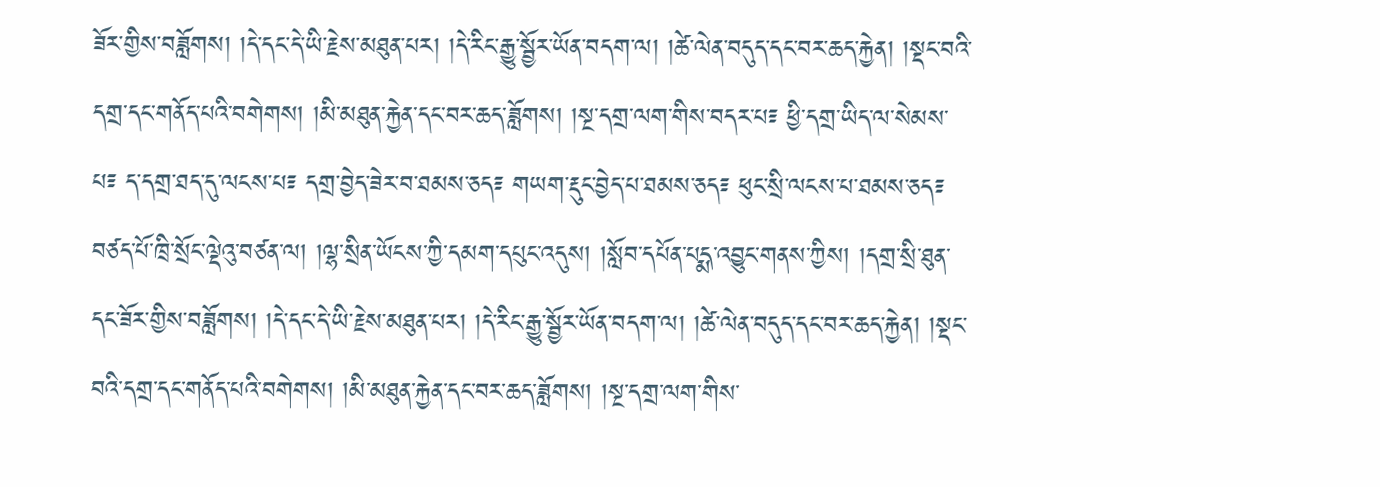ཟོར་གྱིས་བཟློགས། །དེ་དང་དེ་ཡི་རྗེས་མཐུན་པར། །དེ་རིང་རྒྱུ་སྦྱོར་ཡོན་བདག་ལ། །ཚེ་ལེན་བདུད་དང་བར་ཆད་རྐྱེན། །སྡང་བའི་དགྲ་དང་གནོད་པའི་བགེགས། །མི་མཐུན་རྐྱེན་དང་བར་ཆད་ཟློགས། །སྔ་དགྲ་ལག་གིས་བདར་པ༴ ཕྱི་དགྲ་ཡིད་ལ་སེམས་པ༴ ད་དགྲ་ཐད་དུ་ལངས་པ༴ དགྲ་བྱེད་ཟེར་བ་ཐམས་ཅད༴ གཡག་རྡུང་བྱེད་པ་ཐམས་ཅད༴ ཕུང་སྲི་ལངས་པ་ཐམས་ཅད༴ བཙད་པོ་ཁྲི་སྲོང་ལྡེའུ་བཙན་ལ། །ལྷ་སྲིན་ཡོངས་ཀྱི་དམག་དཔུང་འདུས། །སློབ་དཔོན་པདྨ་འབྱུང་གནས་ཀྱིས། །དགྲ་སྲི་ཐུན་དང་ཟོར་གྱིས་བཟློགས། །དེ་དང་དེ་ཡི་རྗེས་མཐུན་པར། །དེ་རིང་རྒྱུ་སྦྱོར་ཡོན་བདག་ལ། །ཚེ་ལེན་བདུད་དང་བར་ཆད་རྐྱེན། །སྡང་བའི་དགྲ་དང་གནོད་པའི་བགེགས། །མི་མཐུན་རྐྱེན་དང་བར་ཆད་ཟློགས། །སྔ་དགྲ་ལག་གིས་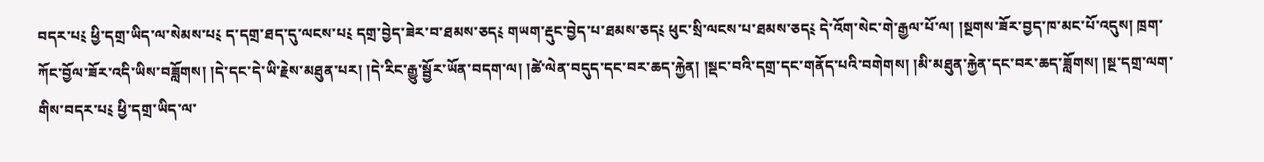བདར་པ༴ ཕྱི་དགྲ་ཡིད་ལ་སེམས་པ༴ ད་དགྲ་ཐད་དུ་ལངས་པ༴ དགྲ་བྱེད་ཟེར་བ་ཐམས་ཅད༴ གཡག་རྡུང་བྱེད་པ་ཐམས་ཅད༴ ཕུང་སྲི་ལངས་པ་ཐམས་ཅད༴ དེ་འོག་སེང་གེ་རྒྱལ་པོ་ལ། །སྔགས་ཟོར་བྱད་ཁ་མང་པོ་འདུས། ཁྲག་ཀོང་བྱོལ་ཟོར་འདི་ཡིས་བཟློགས། །དེ་དང་དེ་ཡི་རྗེས་མཐུན་པར། །དེ་རིང་རྒྱུ་སྦྱོར་ཡོན་བདག་ལ། །ཚེ་ལེན་བདུད་དང་བར་ཆད་རྐྱེན། །སྡང་བའི་དགྲ་དང་གནོད་པའི་བགེགས། །མི་མཐུན་རྐྱེན་དང་བར་ཆད་ཟློགས། །སྔ་དགྲ་ལག་གིས་བདར་པ༴ ཕྱི་དགྲ་ཡིད་ལ་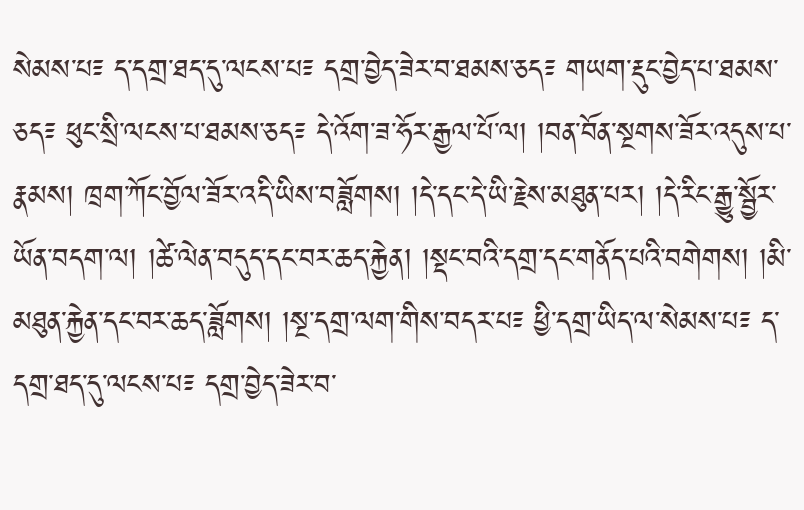སེམས་པ༴ ད་དགྲ་ཐད་དུ་ལངས་པ༴ དགྲ་བྱེད་ཟེར་བ་ཐམས་ཅད༴ གཡག་རྡུང་བྱེད་པ་ཐམས་ཅད༴ ཕུང་སྲི་ལངས་པ་ཐམས་ཅད༴ དེ་འོག་ཟ་ཧོར་རྒྱལ་པོ་ལ། །བན་བོན་སྔགས་ཟོར་འདུས་པ་རྣམས། ཁྲག་ཀོང་བྱོལ་ཟོར་འདི་ཡིས་བཟློགས། །དེ་དང་དེ་ཡི་རྗེས་མཐུན་པར། །དེ་རིང་རྒྱུ་སྦྱོར་ཡོན་བདག་ལ། །ཚེ་ལེན་བདུད་དང་བར་ཆད་རྐྱེན། །སྡང་བའི་དགྲ་དང་གནོད་པའི་བགེགས། །མི་མཐུན་རྐྱེན་དང་བར་ཆད་ཟློགས། །སྔ་དགྲ་ལག་གིས་བདར་པ༴ ཕྱི་དགྲ་ཡིད་ལ་སེམས་པ༴ ད་དགྲ་ཐད་དུ་ལངས་པ༴ དགྲ་བྱེད་ཟེར་བ་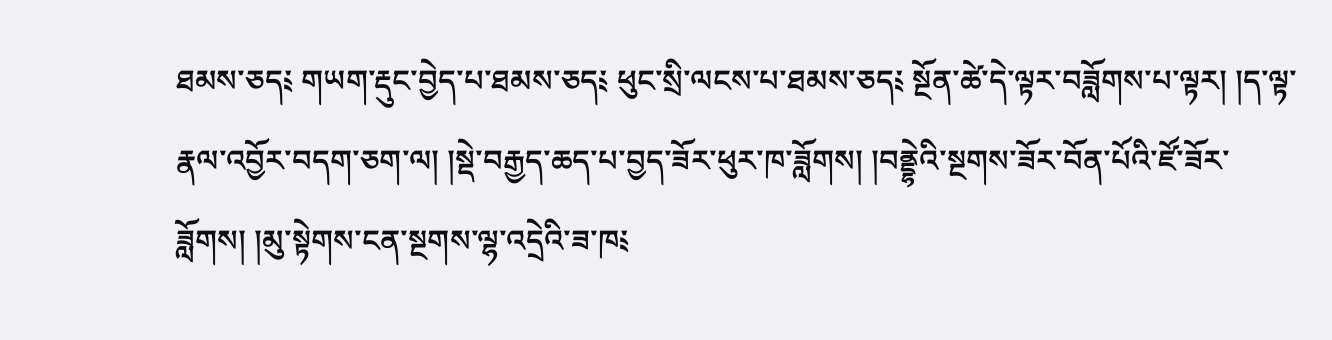ཐམས་ཅད༴ གཡག་རྡུང་བྱེད་པ་ཐམས་ཅད༴ ཕུང་སྲི་ལངས་པ་ཐམས་ཅད༴ སྔོན་ཚེ་དེ་ལྟར་བཟློགས་པ་ལྟར། །ད་ལྟ་རྣལ་འབྱོར་བདག་ཅག་ལ། །སྡེ་བརྒྱད་ཆད་པ་བྱད་ཟོར་ཕུར་ཁ་ཟློགས། །བནྡྷེའི་སྔགས་ཟོར་བོན་པོའི་ཛོ་ཟོར་ཟློགས། །མུ་སྟེགས་ངན་སྔགས་ལྷ་འདྲེའི་ཟ་ཁ༴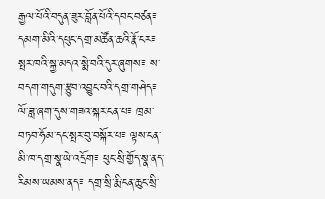རྒྱལ་པོའི་བདུན་ཟུར་བློན་པོའི་དབང་བཙན༴ དམག་མིའི་དཔུང་དགྲ་མཚོན་ཆའི་རྣོ་ངར༴ སྤར་ཁའི་སྐྱ་མདའ་སྨེ་བའི་དུར་ཞུགས༴ ས་བདག་གདུག་རྩུབ་འབྱུང་བའི་དགྲ་གཤེད༴ ལོ་ཟླ་ཞག་དུས་གཟའ་སྐར་ངན་པ༴ ཁྲམ་བཏབ་ཧོམ་དང་སྤར་བུ་བསྐོར་པ༴ ལྟས་ངན་མི་ཁ་དགྲ་སྣ་ཡེ་འདྲོག༴ ཕུང་སྲི་གྱོད་སྣ་ནད་རིམས་ཡམས་ནད༴ དགྲ་སྲི་རྨི་ངན་ཆུང་སྲི་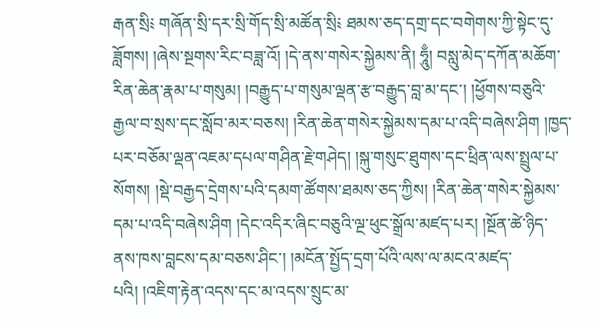རྒན་སྲི༴ གཞོན་སྲི་དར་སྲི་གོད་སྲི་མཚོན་སྲི༴ ཐམས་ཅད་དགྲ་དང་བགེགས་ཀྱི་སྟེང་དུ་ཟློགས། །ཞེས་སྔགས་རིང་བཟླ་འོ། །དེ་ནས་གསེར་སྐྱེམས་ནི། ཧཱུྃ། བསླུ་མེད་དཀོན་མཆོག་རིན་ཆེན་རྣམ་པ་གསུམ། །བརྒྱུད་པ་གསུམ་ལྡན་རྩ་བརྒྱུད་བླ་མ་དང་། །ཕྱོགས་བཅུའི་རྒྱལ་བ་སྲས་དང་སློབ་མར་བཅས། །རིན་ཆེན་གསེར་སྐྱེམས་དམ་པ་འདི་བཞེས་ཤིག །ཁྱད་པར་བཅོམ་ལྡན་འཇམ་དཔལ་གཤིན་རྗེ་གཤེད། །སྐུ་གསུང་ཐུགས་དང་ཕྲིན་ལས་སྤྲུལ་པ་སོགས། །སྡེ་བརྒྱད་དྲེགས་པའི་དམག་ཚོགས་ཐམས་ཅད་ཀྱིས། །རིན་ཆེན་གསེར་སྐྱེམས་དམ་པ་འདི་བཞེས་ཤིག །དེང་འདིར་ཞིང་བཅུའི་ལྔ་ཕུང་སྒྲོལ་མཛད་པར། །སྔོན་ཚེ་ཉིད་ནས་ཁས་བླངས་དམ་བཅས་ཤིང་། །མངོན་སྤྱོད་དྲག་པོའི་ལས་ལ་མངའ་མཛད་པའི། །འཇིག་རྟེན་འདས་དང་མ་འདས་སྲུང་མ་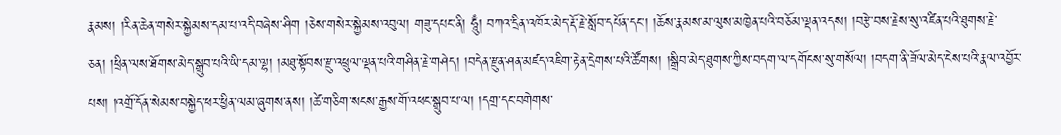རྣམས། །རིན་ཆེན་གསེར་སྐྱེམས་དམ་པ་འདི་བཞེས་ཤིག །ཅེས་གསེར་སྐྱེམས་འབུལ། གཟུ་དཔང་ནི། ཧཱུྃ། བཀའ་དྲིན་འཁོར་མེད་རྡོ་རྗེ་སློབ་དཔོན་དང་། །ཆོས་རྣམས་མ་ལུས་མཁྱེན་པའི་བཅོམ་ལྡན་འདས། །བརྩེ་བས་རྗེས་སུ་འཛིན་པའི་ཐུགས་རྗེ་ཅན། །ཕྲིན་ལས་ཐོགས་མེད་སྒྲུབ་པའི་ཡི་དམ་ལྷ། །མཐུ་སྟོབས་རྫུ་འཕྲུལ་ལྡན་པའི་གཤིན་རྗེ་གཤེད། །བདེན་རྫུན་ཤན་མཛད་འཇིག་རྟེན་དྲེགས་པའི་ཚོགས། །སྒྲིབ་མེད་ཐུགས་ཀྱིས་བདག་ལ་དགོངས་སུ་གསོལ། །བདག་ནི་ཟོལ་མེད་ངེས་པའི་རྣལ་འབྱོར་པས། །འགྲོ་དོན་སེམས་བསྐྱེད་ཕར་ཕྱིན་ལམ་ཞུགས་ནས། །ཚེ་གཅིག་སངས་རྒྱས་གོ་འཕང་སྒྲུབ་པ་ལ། །དགྲ་དང་བགེགས་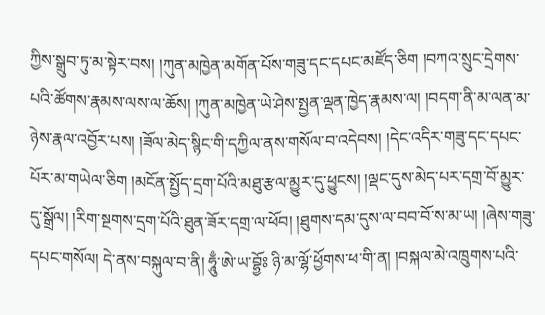ཀྱིས་སྒྲུབ་ཏུ་མ་སྟེར་བས། །ཀུན་མཁྱེན་མགོན་པོས་གཟུ་དང་དཔང་མཛོད་ཅིག །བཀའ་སྲུང་དྲེགས་པའི་ཚོགས་རྣམས་ལས་ལ་ཆོས། །ཀུན་མཁྱེན་ཡེ་ཤེས་སྤྱན་ལྡན་ཁྱེད་རྣམས་ལ། །བདག་ནི་མ་ལན་མ་ཉེས་རྣལ་འབྱོར་པས། །ཟོལ་མེད་སྙིང་གི་དཀྱིལ་ནས་གསོལ་བ་འདེབས། །དེང་འདིར་གཟུ་དང་དཔང་པོར་མ་གཡེལ་ཅིག །མངོན་སྤྱོད་དྲག་པོའི་མཐུ་རྩལ་མྱུར་དུ་ཕྱུངས། །ལྡང་དུས་མེད་པར་དགྲ་བོ་མྱུར་དུ་སྒྲོལ། །རིག་སྔགས་དྲག་པོའི་ཐུན་ཟོར་དགྲ་ལ་ཕོབ། །ཐུགས་དམ་དུས་ལ་བབ་བོ་ས་མ་ཡ། །ཞེས་གཟུ་དཔང་གསོལ། དེ་ནས་བསྐུལ་བ་ནི། ཧཱུྃ་ཨེ་ཡ་བྷྱོཿ ཉི་མ་ལྷོ་ཕྱོགས་ཕ་གི་ན། །བསྐལ་མེ་འཁྲུགས་པའི་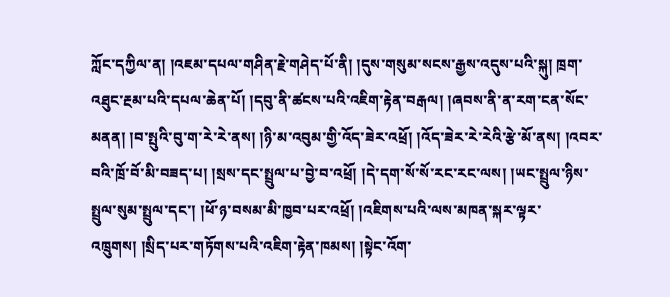ཀློང་དཀྱིལ་ན། །འཇམ་དཔལ་གཤིན་རྗེ་གཤེད་པོ་ནི། །དུས་གསུམ་སངས་རྒྱས་འདུས་པའི་སྐུ། ཁྲག་འཐུང་རྔམ་པའི་དཔལ་ཆེན་པོ། །དབུ་ནི་ཚངས་པའི་འཇིག་རྟེན་བརྒལ། །ཞབས་ནི་ན་རག་ངན་སོང་མནན། །བ་སྤུའི་བུ་ག་རེ་རེ་ནས། །ཉི་མ་འབུམ་གྱི་འོད་ཟེར་འཕྲོ། །འོད་ཟེར་རེ་རེའི་རྩེ་མོ་ནས། །འབར་བའི་ཁྲོ་བོ་མི་བཟད་པ། །སྲས་དང་སྤྲུལ་པ་བྱེ་བ་འཕྲོ། །དེ་དག་སོ་སོ་རང་རང་ལས། །ཡང་སྤྲུལ་ཉིས་སྤྲུལ་སུམ་སྤྲུལ་དང་། །ཕོ་ཉ་བསམ་མི་ཁྱབ་པར་འཕྲོ། །འཇིགས་པའི་ལས་མཁན་སྐར་ལྟར་འཁྲུགས། །སྲིད་པར་གཏོགས་པའི་འཇིག་རྟེན་ཁམས། །སྟེང་འོག་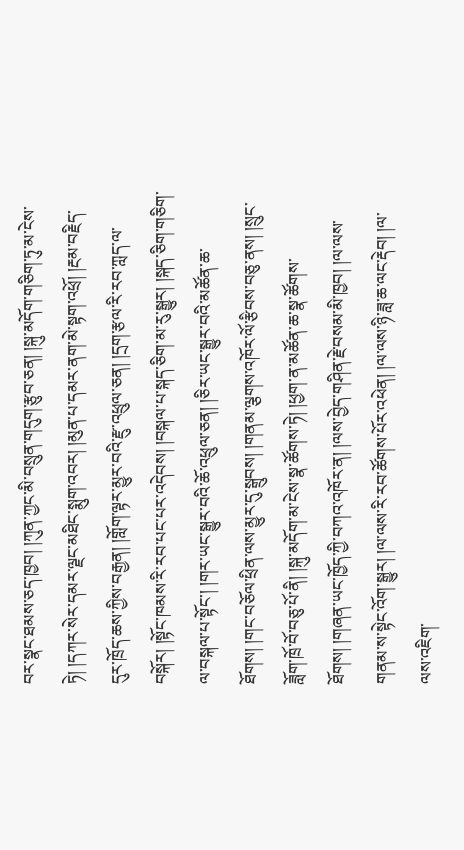བར་སྣང་ཐམས་ཅད་ཁྱབ། །ཀུན་ཀྱང་མི་བསྲུན་གདུག་རྩུབ་ཅན། །སྐུ་མདོག་གཅིག་ཏུ་མ་ངེས་ཏེ། །དཀར་སེར་དམར་ལྗང་མཐིང་སྨུག་འབར། །མུན་པ་དམར་ནག་མེ་སྟག་འཕྲོ། །རྔམ་བརྗིད་དུར་ཁྲོད་ཆས་ཀྱིས་བརྒྱན། །གློག་ལྟར་མྱུར་བའི་རྫུ་འཕྲུལ་ཅན། །དྲག་རྩལ་རི་རབ་ཀླད་ལ་བསྐོར། །སྟོང་ཁམས་རི་རབ་པང་པར་འདེབས། །བསྐལ་པ་སྐད་ཅིག་མ་རུ་སྒྱུར། །སྐད་ཅིག་གཅིག་ལ་བསྐལ་པ་སྟོང་། །གར་ཡང་སྒྱུར་བའི་ཆོ་འཕྲུལ་ཅན། །ཅིར་ཡང་སྒྱུར་བའི་མཚོན་ཆ་ཐོགས། །གང་བཅོལ་ཕྲིན་ལས་མྱུར་དུ་སྒྲུབས། །གནམ་ལྕགས་འཁོར་ལོ་རྩིབས་བཅུ་ནས། །སྲུང་ཟློག་ཁྲོ་བོ་བཅུ་པོ་ནི། །སྐུ་མདོག་མ་ངེས་སྣ་ཚོགས་ཏེ། །ཕྱག་ན་མཚོན་ཆ་སྣ་ཚོགས་ཐོགས། །གཞན་ཡང་ཁྱོད་ཀྱི་བཀའ་འཁོར་ན། །ལས་བྱེད་གཤིན་རྗེ་བསམ་མི་ཁྱབ། །ལ་ལས་གནམ་ས་སྟེང་འོག་སྒྱུར། །ལ་ལས་རི་རབ་ཚོགས་པོར་འཕེན། །ལ་ལས་ཉི་ཟླ་ཆ་ལང་རྡེབ། །ལ་ལས་འཇིག་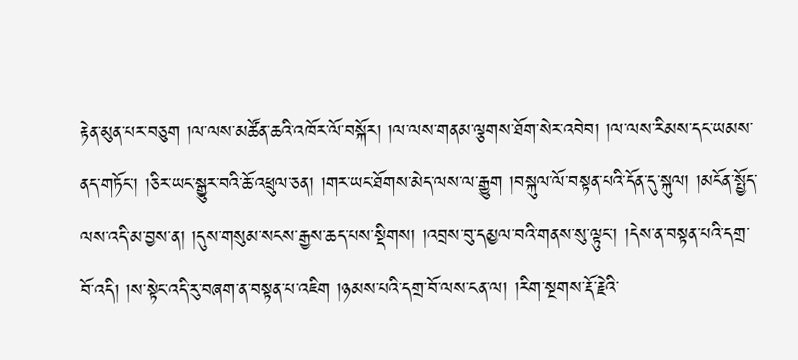རྟེན་མུན་པར་བཅུག །ལ་ལས་མཚོན་ཆའི་འཁོར་ལོ་བསྐོར། །ལ་ལས་གནམ་ལྕགས་ཐོག་སེར་འབེབ། །ལ་ལས་རིམས་དང་ཡམས་ནད་གཏོང་། །ཅིར་ཡང་སྒྱུར་བའི་ཆོ་འཕྲུལ་ཅན། །གར་ཡང་ཐོགས་མེད་ལས་ལ་རྒྱུག །བསྐུལ་ལོ་བསྟན་པའི་དོན་དུ་སྐུལ། །མངོན་སྤྱོད་ལས་འདི་མ་བྱས་ན། །དུས་གསུམ་སངས་རྒྱས་ཆད་པས་སྡིགས། །འབྲས་བུ་དམྱལ་བའི་གནས་སུ་ལྟུང་། །དེས་ན་བསྟན་པའི་དགྲ་བོ་འདི། །ས་སྟེང་འདི་རུ་བཞག་ན་བསྟན་པ་འཇིག །ཉམས་པའི་དགྲ་བོ་ལས་ངན་ལ། །རིག་སྔགས་རྡོ་རྗེའི་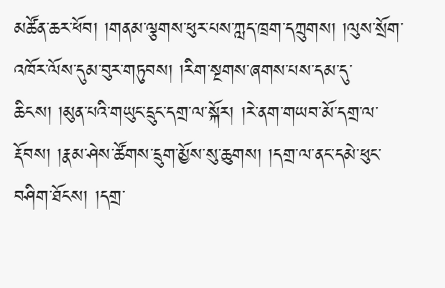མཚོན་ཆར་ཕོབ། །གནམ་ལྕགས་ཕུར་པས་ཀླད་ཁྲག་དཀྲུགས། །ལུས་སྲོག་འཁོར་ལོས་དུམ་བུར་གཏུབས། །རིག་སྔགས་ཞགས་པས་དམ་དུ་ཆིངས། །མུན་པའི་གཡུང་དྲུང་དགྲ་ལ་སྐོར། །རེ་ནག་གཡབ་མོ་དགྲ་ལ་རྡོབས། །རྣམ་ཤེས་ཚོགས་དྲུག་མྱོས་སུ་ཆུགས། །དགྲ་ལ་ནང་དམེ་ཕུང་བཤིག་ཐོངས། །དགྲ་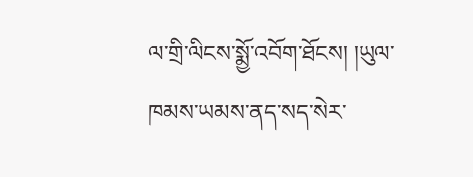ལ་གྲི་ལིངས་སྨྱོ་འབོག་ཐོངས། །ཡུལ་ཁམས་ཡམས་ནད་སད་སེར་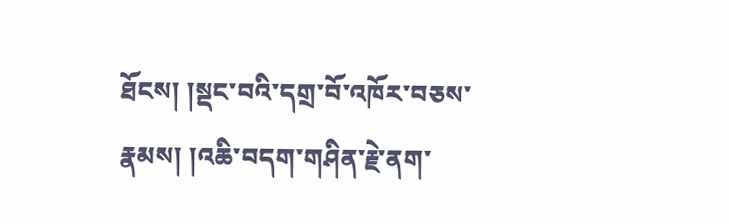ཐོངས། །སྡང་བའི་དགྲ་བོ་འཁོར་བཅས་རྣམས། །འཆི་བདག་གཤིན་རྗེ་ནག་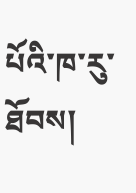པོའི་ཁ་རུ་ཐོབས།